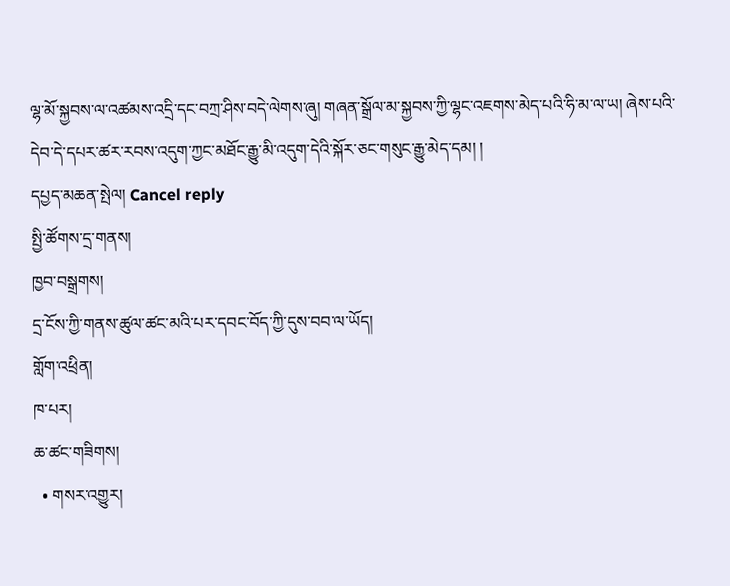ལྷ་མོ་སྐྱབས་ལ་འཚམས་འདྲི་དང་བཀྲ་ཤིས་བདེ་ལེགས་ཞུ། གཞན་སྒྲོལ་མ་སྐྱབས་ཀྱི་ལྷང་འཇགས་མེད་པའི་ཧི་མ་ལ་ཡ། ཞེས་པའི་དེབ་དེ་དཔར་ཚར་རབས་འདུག་ཀྱང་མཐོང་རྒྱུ་མི་འདུག་དེའི་སྐོར་ཅང་གསུང་རྒྱུ་མེད་དམ། །
དཔྱད་མཆན་སྤེལ། Cancel reply
སྤྱི་ཚོགས་དྲ་གནས།
ཁྱབ་བསྒྲགས།
དྲ་ངོས་ཀྱི་གནས་ཚུལ་ཚང་མའི་པར་དབང་བོད་ཀྱི་དུས་བབ་ལ་ཡོད།
གློག་འཕྲིན།
ཁ་པར།
ཆ་ཚང་གཟིགས།
  • གསར་འགྱུར།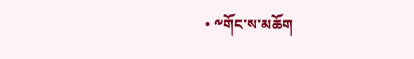• ༸གོང་ས་མཆོག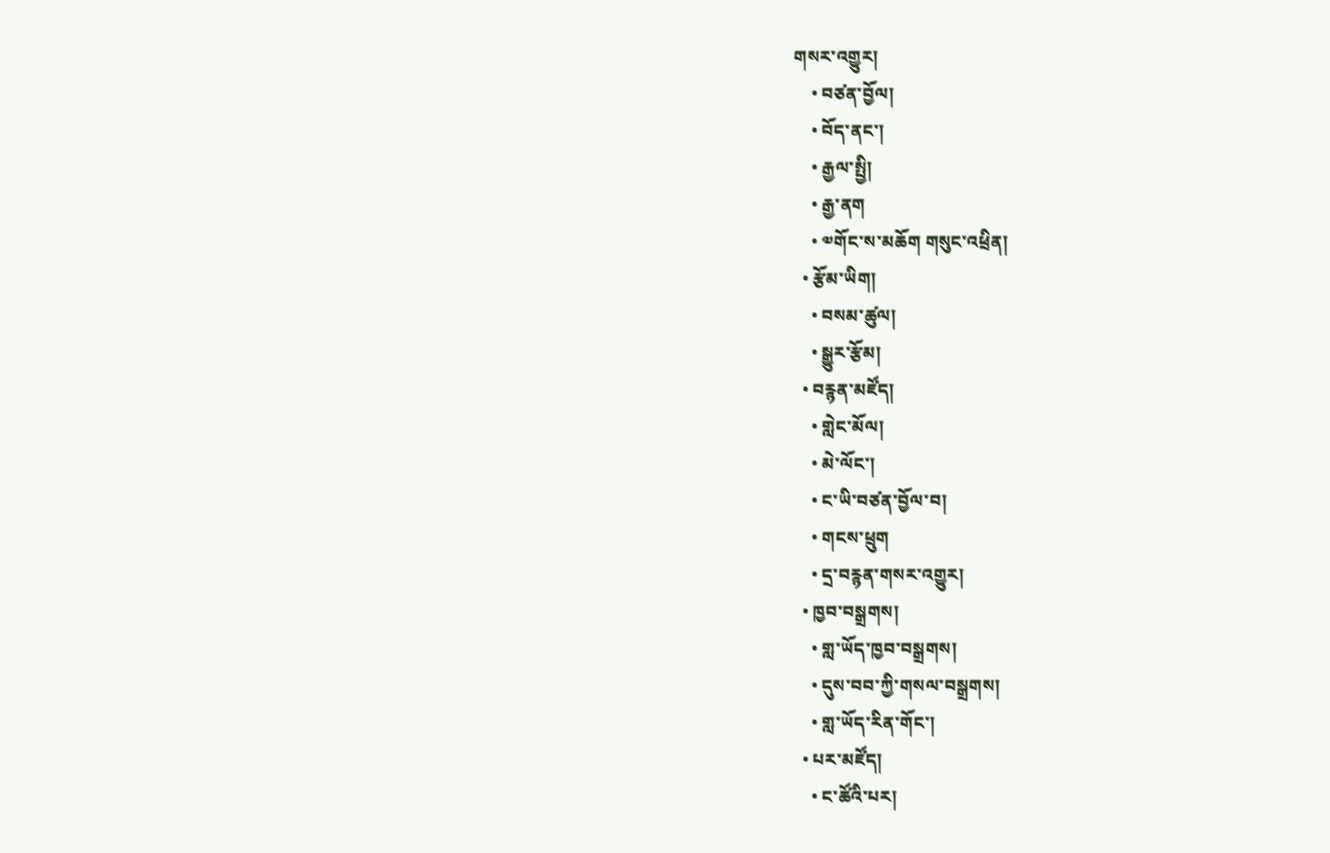གསར་འགྱུར།
    • བཙན་བྱོལ།
    • བོད་ནང་།
    • རྒྱལ་སྤྱི།
    • རྒྱ་ནག
    • ༧གོང་ས་མཆོག གསུང་འཕྲིན།
  • རྩོམ་ཡིག།
    • བསམ་ཚུལ།
    • སྒྱུར་རྩོམ།
  • བརྙན་མཛོད།
    • གླེང་མོལ།
    • མེ་ལོང་།
    • ང་ཡི་བཙན་བྱོལ་བ།
    • གངས་ཕྲུག
    • དྲ་བརྙན་གསར་འགྱུར།
  • ཁྱབ་བསྒྲགས།
    • གླ་ཡོད་ཁྱབ་བསྒྲགས།
    • དུས་བབ་ཀྱི་གསལ་བསྒྲགས།
    • གླ་ཡོད་རིན་གོང་།
  • པར་མཛོད།
    • ང་ཚོའི་པར།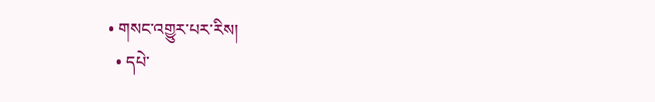• གསང་འགྱུར་པར་རིས།
  • དཔེ་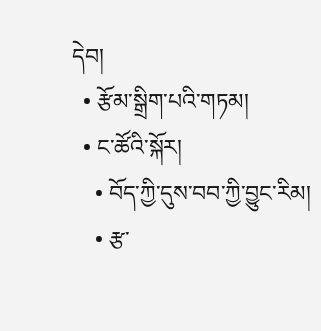དེབ།
  • རྩོམ་སྒྲིག་པའི་གཏམ།
  • ང་ཚོའི་སྐོར།
    • བོད་ཀྱི་དུས་བབ་ཀྱི་བྱུང་རིམ།
    • རྩ་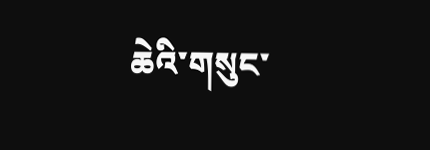ཆེའི་གསུང་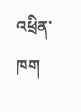འཕྲིན་ཁག